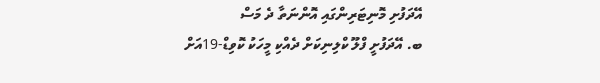އޭދަފުށި މޮނިޓަރިންގައި އޮންނަތާ ދެ މަސް
ބ. އޭދަފުށީ ފްލޫ ކްލިނިކަށް ދެއްކި މީހަކު ކޮވިޑް-19އަށް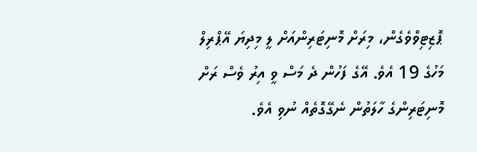ޕޮޒިޓިވްވެގެން، މިރަށް މޮނިޓަރިންއަށް ލީ މިދިޔަ އޭޕްރިލް މަހުގެ 19 އެވެ. އޭގެ ފަހުން ދެ މަސް ވީ އިރު ވެސް ރަށް މޮނިޓަރިންގެ ހާލަތުން ނެގޭގޮތެއް ނުވި އެވެ.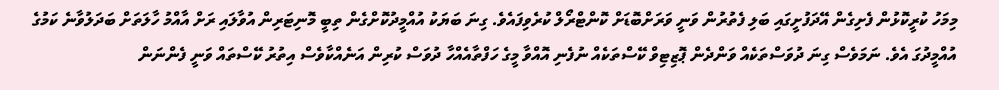މިމަހު ކުރީކޮޅުން ފެށިގެން އޭދަފުށީގައި ބަލި ފެތުރުން ވަނީ ވަރަށްބޮޑަށް ކޮންޓްރޯލް ކުރެވިފައެވެ. ގިނަ ބަޔަކު އުއްމީދުކޮށްގެން ތިބީ މޮނިޓަރިން އުވާލައި ރަށް އާއްމު ހާލަތަށް ބަދަލުވާނެ ކަމުގެ އުއްމީދުގަ އެވެ. ނަމަވެސް ގިނަ ދުވަސްތަކެއް ވަންދެން ޕޮޒިޓިވް ކޭސްތަކެއް ނުފެނި އޮއްވާ މީގެ ހަފްތާއެއްހާ ދުވަސް ކުރިން އަނެއްކާވެސް އިތުރު ކޭސްތައް ވަނީ ފެންނަން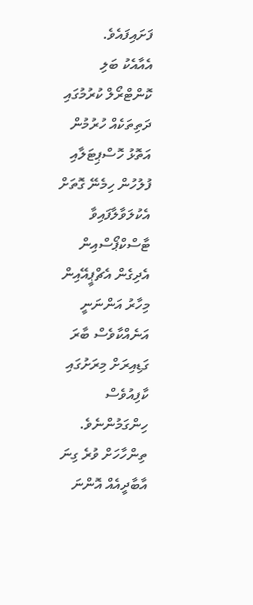ފަށައިފައެވެ.
އެއާއެކު ބަލި ކޮންޓްރޯލް ކުރުމުގައި ދަތިތަކެއް ހުރުމުން އަތޮޅު ހޮސްޕިޓަލާއި ފުލުހުން ހިމެނޭ ގޮތަށް އެކުލަވާލާފައިވާ ޓާސްކްޕޯސްއިން އެދިގެން އެޗްޕީއޭއިން މިހާރު އަންނަނީ އަނެއްކާވެސް ބާރަ ގަޑިއިރަށް މިރަށުގައި ކާފިއުވެސް ހިންގަމުންނެވެ.
ތިންހާހަށް ވުރެ ގިނަ އާބާދީއެއް އޮންނަ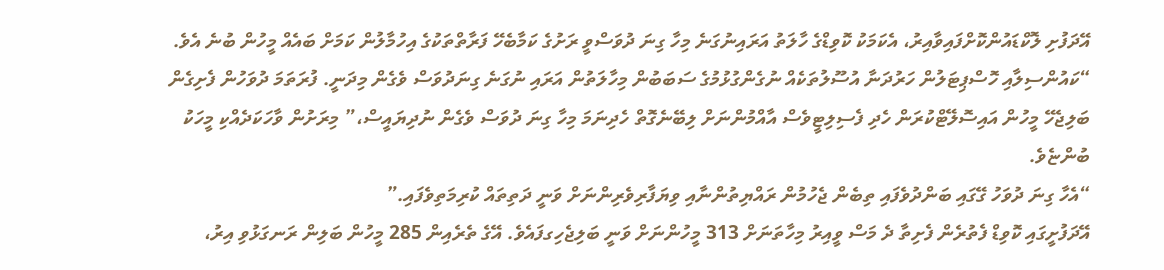އޭދަފުށި ލޮކްޑައުންކޮށްފައިވާއިރު، އެކަމަކު ކޮވިޑްގެ ހާލަތު އަރައިނުގަނެ މިހާ ގިނަ ދުވަސްވީ ރަށުގެ ކަމާބެހޭ ފަރާތްތަކުގެ އިހުމާލުން ކަމަށް ބައެއް މީހުން ބުނެ އެވެ.
“ކައުންސިލާއި ހޮސްޕިޓަލުން ހަރުދަނާ އުސޫލުތަކެއް ނުގެންގުޅުމުގެ ސަބަބުން މިހާލަތުން އަރައި ނުގަނެ ގިނަދުވަސް ވެގެން މިދަނީ. ފުރަތަމަ ދުވަހުން ފެށިގެން ބަލިޖެހޭ މީހުން އައިސޮލޭޓްކުރަން ހެދި ފެސިލިޓީވެސް އާއްމުންނަށް ލިބޭނެގޮތް ހެދިނަމަ މިހާ ގިނަ ދުވަސް ވެގެން ނުދިޔައީސް،” މިރަށުން ވާހަކަދެއްކި މީހަކު ބުންޏެވެ.
“އެހާ ގިނަ ދުވަހު ގޭގައި ބަންދުވެފައި ތިބެން ޖެހުމުން ރައްޔިތުންނާއި ވިޔަފާރިވެރިންނަށް ވަނީ ދަތިތައް ކުރިމަތިވެފައި.”
އޭދަފުށީގައި ކޮވިޑް ފެތުރެން ފެށިތާ ދެ މަސް ވީއިރު މިހާތަނަށް 313 މީހުންނަށް ވަނީ ބަލިޖެހިގފައެވެ. އޭގެ ތެރެއިން 285 މީހުން ބަލިން ރަނގަޅުވި އިރު،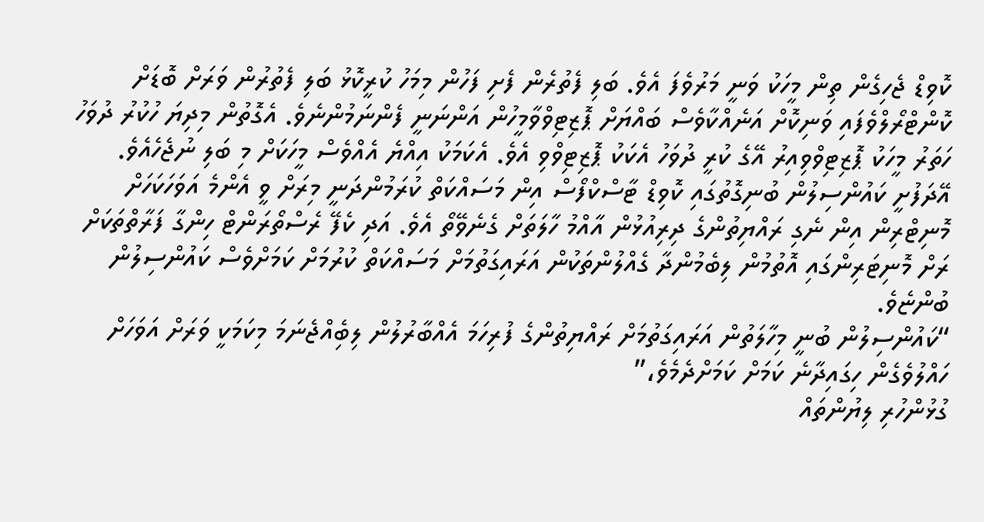ކޮވިޑް ޖެހިގެން ތިން މީހަކު ވަނީ މަރުވެފަ އެވެ. ބަލި ފެތުރެން ފެށި ފަހުން މިމަހު ކުރީކޮޅު ބަލި ފެތުރުން ވަރަށް ބޮޑަށް ކޮންޓްރޯލްވެފައި ވަނިކޮށް އަނެއްކާވެސް ބައްޔަށް ޕޮޒިޓިވްވާމީހުން އަންނަނީ ފެންނަމުންނެވެ. އެގޮތުން މިދިޔަ ހުކުރު ދުވަހު ހަތަރު މީހަކު ޕޮޒިޓިވްވިއިރު އޭގެ ކުރީ ދުވަހު އެކަކު ޕޮޒިޓިވްވި އެވެ. އެކަމަކު އިއްޔެ އެއްވެސް މީހަކަށް މި ބަލި ނުޖެހެއެވެ.
އޭދަފުށީ ކައުންސިލުން ބުނިގޮތުގައި ކޮވިޑް ޓާސްކްފޯސް އިން މަސައްކަތް ކުރަމުންދަނީ މިރަށް ވީ އެންމެ އަވަހަކަހަށް މޮނިޓްރިން އިން ނެގި ރައްޔިތުންގެ ދިރިއުޅުން އާއްމު ހާލަތަށް ގެނެވޭތޯ އެވެ. އަދި ކެފޭ ރެސްތޯރަންޓް ހިންގާ ފަރާތްތަކަށް ރަށް މޮނިޓަރިންގައި އޮތުމުން ލިބެމުންދާ ގެއްލުންތަކުން އަރައިގަތުމަށް މަސައްކަތް ކުރުމަށް ކަމަށްވެސް ކައުންސިލުން ބުންޏެވެ.
“ކައުންސިލުން ބުނީ މިހާލަތުން އަރައިގަތުމަށް ރައްޔިތުންގެ ފުރިހަމަ އެއްބާރުލުން ލިބިެއްޖެނަމަ މިކަމަކީ ވަރަށް އަވަހަށް ހައްލުވެގެން ހިގައިދާނެ ކަމަށް ކަމަށްދެމެވެ،”
ގުޅުންހުރި ލިޔުންތައް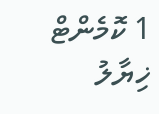1 ކޮމެންޓް
ޚިޔާލު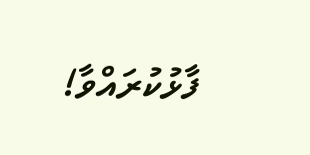ފާޅުކުރައްވާ!